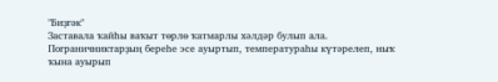"Биҙгәк"
Заставала ҡайһы ваҡыт төрлө ҡатмарлы хәлдәр булып ала. Пограничниктарҙың береһе эсе ауыртып, температураһы күтәрелеп, ныҡ ҡына ауырып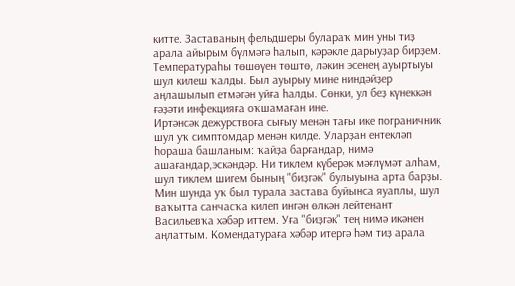китте. Заставаның фельдшеры булараҡ мин уны тиҙ арала айырым бүлмәгә һалып, кәрәкле дарыуҙар бирҙем. Температураһы төшөүен төштө, ләкин эсенең ауыртыуы шул килеш ҡалды. Был ауырыу мине ниндәйҙер аңлашылып етмәгән уйға һалды. Сөнки, ул беҙ күнеккән ғәҙәти инфекцияға оҡшамаған ине.
Иртәнсәк дежурствоға сығыу менән тағы ике пограничник шул уҡ симптомдар менән килде. Уларҙан ентекләп һораша башланым: ҡайҙа барғандар, нимә ашағандар,эскәндәр. Ни тиклем күберәк мәғлүмәт алһам, шул тиклем шигем бының "биҙгәк" булыуына арта барҙы.
Мин шунда уҡ был турала застава буйынса яуаплы, шул ваҡытта санчасҡа килеп ингән өлкән лейтенант Васильевҡа хәбәр иттем. Уға "биҙгәк" тең нимә икәнен аңлаттым. Комендатураға хәбәр итергә һәм тиҙ арала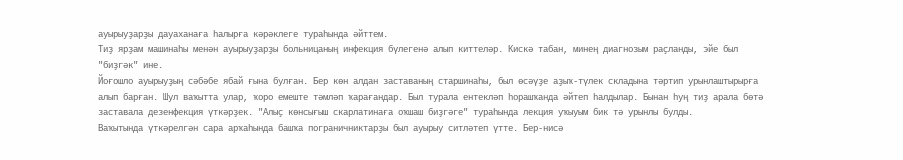ауырыуҙарҙы дауаханаға һалырға кәрәклеге тураһында әйттем.
Тиҙ ярҙам машинаһы менән ауырыуҙарҙы больницаның инфекция бүлегенә алып киттеләр. Кискә табан, минең диагнозым раҫланды, эйе был "биҙгәк" ине.
Йоғошло ауырыуҙың сәбәбе ябай ғына булған. Бер көн алдан заставаның старшинаһы, был өсәүҙе аҙыҡ-түлек складына тәртип урынлаштырырға алып барған. Шул ваҡытта улар, ҡоро емеште тәмләп ҡарағандар. Был турала ентекләп һорашҡанда әйтеп һалдылар. Бынан һуң тиҙ арала бөтә заставала дезенфекция үткәрҙек. "Алыҫ көнсығыш скарлатинаға оҡшаш биҙгәге" тураһында лекция уҡыуым бик тә урынлы булды.
Ваҡытында үткәрелгән сара арҡаһында башҡа пограничниктарҙы был ауырыу ситләтеп үтте. Бер-нисә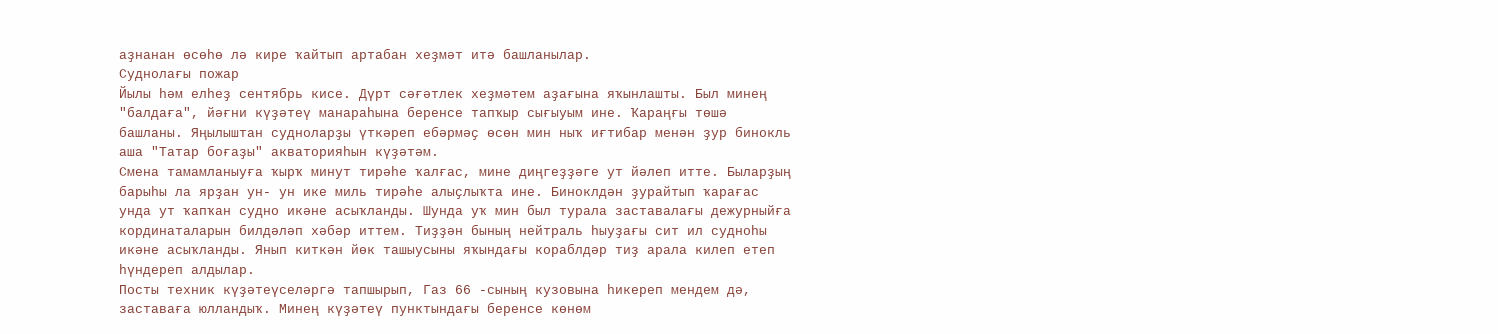аҙнанан өсөһө лә кире ҡайтып артабан хеҙмәт итә башланылар.
Суднолағы пожар
Йылы һәм елһеҙ сентябрь кисе. Дүрт сәғәтлек хеҙмәтем аҙағына яҡынлашты. Был минең "балдаға", йәғни күҙәтеү манараһына беренсе тапҡыр сығыуым ине. Ҡараңғы төшә башланы. Яңылыштан судноларҙы үткәреп ебәрмәҫ өсөн мин ныҡ иғтибар менән ҙур бинокль аша "Татар боғаҙы" акваторияһын күҙәтәм.
Смена тамамланыуға ҡырҡ минут тирәһе ҡалғас, мине диңгеҙҙәге ут йәлеп итте. Быларҙың барыһы ла ярҙан ун- ун ике миль тирәһе алыҫлыҡта ине. Биноклдән ҙурайтып ҡарағас унда ут ҡапҡан судно икәне асыҡланды. Шунда уҡ мин был турала заставалағы дежурныйға кординаталарын билдәләп хәбәр иттем. Тиҙҙән бының нейтраль һыуҙағы сит ил судноһы икәне асыҡланды. Янып киткән йөк ташыусыны яҡындағы кораблдәр тиҙ арала килеп етеп һүндереп алдылар.
Посты техник күҙәтеүселәргә тапшырып, Газ 66 -сының кузовына һикереп мендем дә, заставаға юлландыҡ. Минең күҙәтеү пунктындағы беренсе көнөм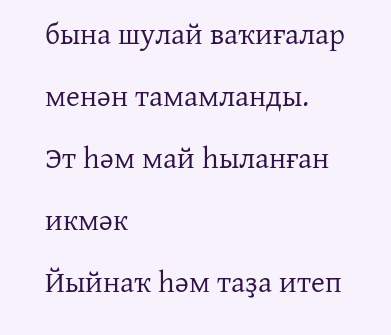бына шулай ваҡиғалар менән тамамланды.
Эт һәм май һыланған икмәк
Йыйнаҡ һәм таҙа итеп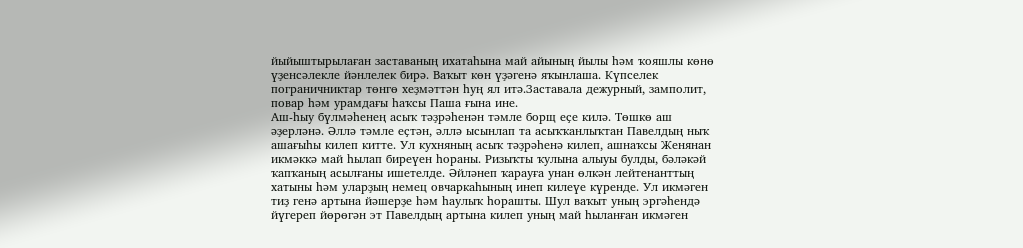йыйыштырылаған заставаның ихатаһына май айының йылы һәм ҡояшлы көнө үҙенсәлекле йәнлелек бирә. Ваҡыт көн үҙәгенә яҡынлаша. Күпселек пограничниктар төнгө хеҙмәттән һуң ял итә.Заставала дежурный, замполит, повар һәм урамдағы һаҡсы Паша ғына ине.
Аш-һыу бүлмәһенең асыҡ тәҙрәһенән тәмле борщ еҫе килә. Төшкө аш әҙерләнә. Әллә тәмле еҫтән, әллә ысынлап та асыҡҡанлыҡтан Павелдың ныҡ ашағыһы килеп китте. Ул кухняның асыҡ тәҙрәһенә килеп, ашнаҡсы Женянан икмәккә май һылап биреүен һораны. Ризыҡты ҡулына алыуы булды, бәләкәй ҡапҡаның асылғаны ишетелде. Әйләнеп ҡарауға унан өлкән лейтенанттың хатыны һәм уларҙың немец овчаркаһының инеп килеүе күренде. Ул икмәген тиҙ генә артына йәшерҙе һәм һаулыҡ һорашты. Шул ваҡыт уның эргәһендә йүгереп йөрөгән эт Павелдың артына килеп уның май һыланған икмәген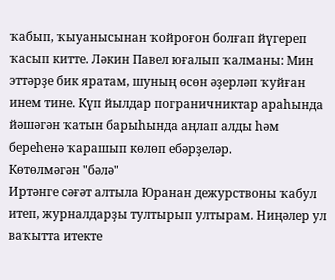ҡабып, ҡыуанысынан ҡойроғон болғап йүгереп ҡасып китте. Ләкин Павел юғалып ҡалманы: Мин эттәрҙе бик яратам, шуның өсөн әҙерләп ҡуйған инем тине. Күп йылдар пограничниктар араһында йәшәгән ҡатын барыһында аңлап алды һәм береһенә ҡарашып көлөп ебәрҙеләр.
Көтөлмәгән "бәлә"
Иртәнге сәғәт алтыла Юранан дежурствоны ҡабул итеп, журналдарҙы тултырып ултырам. Ниңәлер ул ваҡытта итекте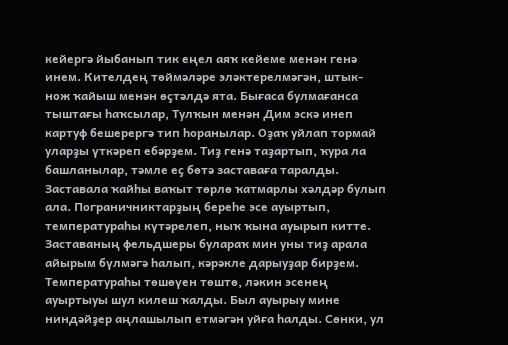кейергә йыбанып тик еңел аяҡ кейеме менән генә инем. Кителдең төймәләре эләктерелмәгән, штык-нож ҡайыш менән өҫтәлдә ята. Бығаса булмағанса тыштағы һаҡсылар, Тулҡын менән Дим эскә инеп картуф бешерергә тип һоранылар. Оҙаҡ уйлап тормай уларҙы үткәреп ебәрҙем. Тиҙ генә таҙартып, ҡура ла башланылар, тәмле еҫ бөтә заставаға таралды.
Заставала ҡайһы ваҡыт төрлө ҡатмарлы хәлдәр булып ала. Пограничниктарҙың береһе эсе ауыртып, температураһы күтәрелеп, ныҡ ҡына ауырып китте. Заставаның фельдшеры булараҡ мин уны тиҙ арала айырым бүлмәгә һалып, кәрәкле дарыуҙар бирҙем. Температураһы төшөүен төштө, ләкин эсенең ауыртыуы шул килеш ҡалды. Был ауырыу мине ниндәйҙер аңлашылып етмәгән уйға һалды. Сөнки, ул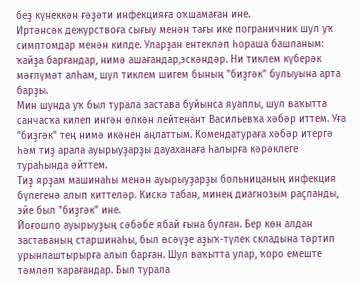беҙ күнеккән ғәҙәти инфекцияға оҡшамаған ине.
Иртәнсәк дежурствоға сығыу менән тағы ике пограничник шул уҡ симптомдар менән килде. Уларҙан ентекләп һораша башланым: ҡайҙа барғандар, нимә ашағандар,эскәндәр. Ни тиклем күберәк мәғлүмәт алһам, шул тиклем шигем бының "биҙгәк" булыуына арта барҙы.
Мин шунда уҡ был турала застава буйынса яуаплы, шул ваҡытта санчасҡа килеп ингән өлкән лейтенант Васильевҡа хәбәр иттем. Уға "биҙгәк" тең нимә икәнен аңлаттым. Комендатураға хәбәр итергә һәм тиҙ арала ауырыуҙарҙы дауаханаға һалырға кәрәклеге тураһында әйттем.
Тиҙ ярҙам машинаһы менән ауырыуҙарҙы больницаның инфекция бүлегенә алып киттеләр. Кискә табан, минең диагнозым раҫланды, эйе был "биҙгәк" ине.
Йоғошло ауырыуҙың сәбәбе ябай ғына булған. Бер көн алдан заставаның старшинаһы, был өсәүҙе аҙыҡ-түлек складына тәртип урынлаштырырға алып барған. Шул ваҡытта улар, ҡоро емеште тәмләп ҡарағандар. Был турала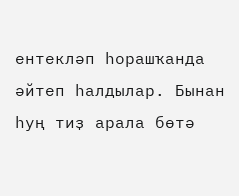ентекләп һорашҡанда әйтеп һалдылар. Бынан һуң тиҙ арала бөтә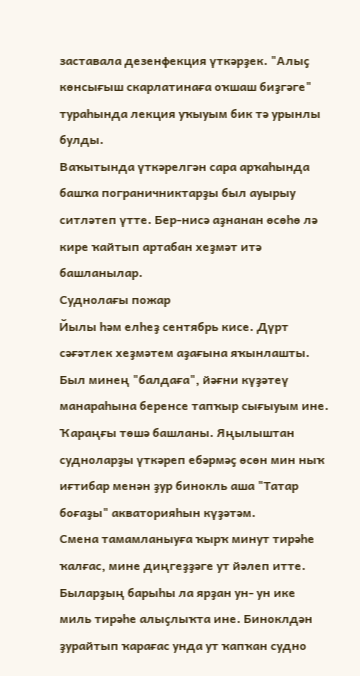заставала дезенфекция үткәрҙек. "Алыҫ көнсығыш скарлатинаға оҡшаш биҙгәге" тураһында лекция уҡыуым бик тә урынлы булды.
Ваҡытында үткәрелгән сара арҡаһында башҡа пограничниктарҙы был ауырыу ситләтеп үтте. Бер-нисә аҙнанан өсөһө лә кире ҡайтып артабан хеҙмәт итә башланылар.
Суднолағы пожар
Йылы һәм елһеҙ сентябрь кисе. Дүрт сәғәтлек хеҙмәтем аҙағына яҡынлашты. Был минең "балдаға", йәғни күҙәтеү манараһына беренсе тапҡыр сығыуым ине. Ҡараңғы төшә башланы. Яңылыштан судноларҙы үткәреп ебәрмәҫ өсөн мин ныҡ иғтибар менән ҙур бинокль аша "Татар боғаҙы" акваторияһын күҙәтәм.
Смена тамамланыуға ҡырҡ минут тирәһе ҡалғас, мине диңгеҙҙәге ут йәлеп итте. Быларҙың барыһы ла ярҙан ун- ун ике миль тирәһе алыҫлыҡта ине. Биноклдән ҙурайтып ҡарағас унда ут ҡапҡан судно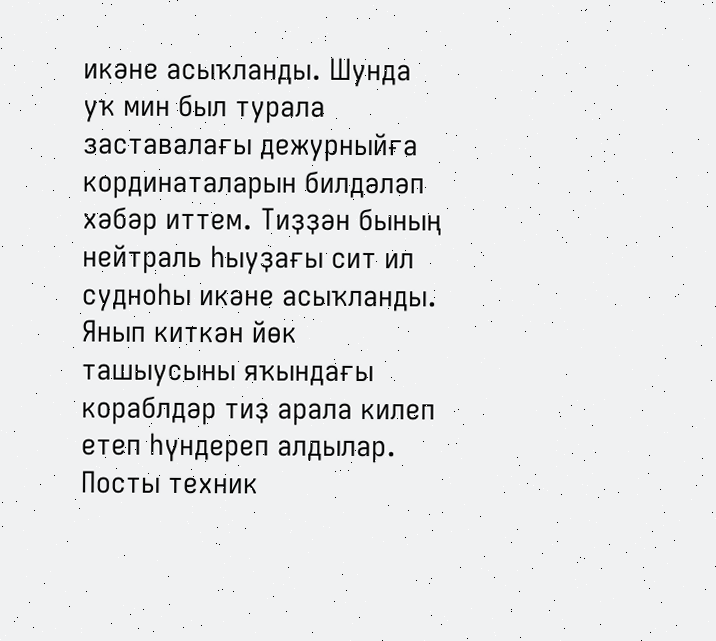икәне асыҡланды. Шунда уҡ мин был турала заставалағы дежурныйға кординаталарын билдәләп хәбәр иттем. Тиҙҙән бының нейтраль һыуҙағы сит ил судноһы икәне асыҡланды. Янып киткән йөк ташыусыны яҡындағы кораблдәр тиҙ арала килеп етеп һүндереп алдылар.
Посты техник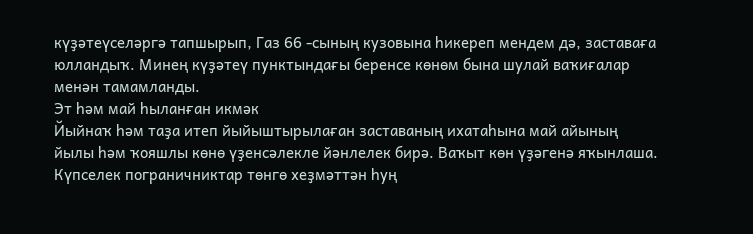күҙәтеүселәргә тапшырып, Газ 66 -сының кузовына һикереп мендем дә, заставаға юлландыҡ. Минең күҙәтеү пунктындағы беренсе көнөм бына шулай ваҡиғалар менән тамамланды.
Эт һәм май һыланған икмәк
Йыйнаҡ һәм таҙа итеп йыйыштырылаған заставаның ихатаһына май айының йылы һәм ҡояшлы көнө үҙенсәлекле йәнлелек бирә. Ваҡыт көн үҙәгенә яҡынлаша. Күпселек пограничниктар төнгө хеҙмәттән һуң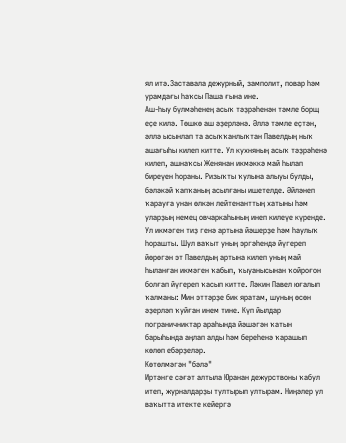ял итә.Заставала дежурный, замполит, повар һәм урамдағы һаҡсы Паша ғына ине.
Аш-һыу бүлмәһенең асыҡ тәҙрәһенән тәмле борщ еҫе килә. Төшкө аш әҙерләнә. Әллә тәмле еҫтән, әллә ысынлап та асыҡҡанлыҡтан Павелдың ныҡ ашағыһы килеп китте. Ул кухняның асыҡ тәҙрәһенә килеп, ашнаҡсы Женянан икмәккә май һылап биреүен һораны. Ризыҡты ҡулына алыуы булды, бәләкәй ҡапҡаның асылғаны ишетелде. Әйләнеп ҡарауға унан өлкән лейтенанттың хатыны һәм уларҙың немец овчаркаһының инеп килеүе күренде. Ул икмәген тиҙ генә артына йәшерҙе һәм һаулыҡ һорашты. Шул ваҡыт уның эргәһендә йүгереп йөрөгән эт Павелдың артына килеп уның май һыланған икмәген ҡабып, ҡыуанысынан ҡойроғон болғап йүгереп ҡасып китте. Ләкин Павел юғалып ҡалманы: Мин эттәрҙе бик яратам, шуның өсөн әҙерләп ҡуйған инем тине. Күп йылдар пограничниктар араһында йәшәгән ҡатын барыһында аңлап алды һәм береһенә ҡарашып көлөп ебәрҙеләр.
Көтөлмәгән "бәлә"
Иртәнге сәғәт алтыла Юранан дежурствоны ҡабул итеп, журналдарҙы тултырып ултырам. Ниңәлер ул ваҡытта итекте кейергә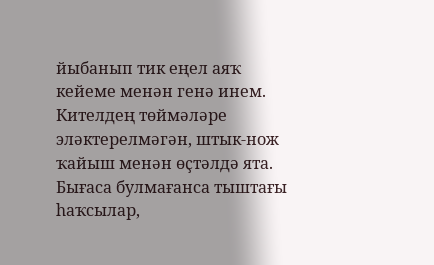йыбанып тик еңел аяҡ кейеме менән генә инем. Кителдең төймәләре эләктерелмәгән, штык-нож ҡайыш менән өҫтәлдә ята. Бығаса булмағанса тыштағы һаҡсылар,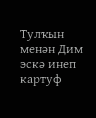Тулҡын менән Дим эскә инеп картуф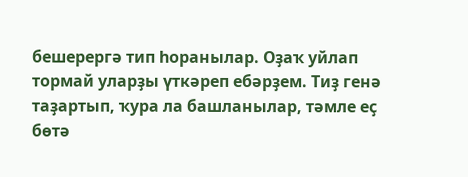бешерергә тип һоранылар. Оҙаҡ уйлап тормай уларҙы үткәреп ебәрҙем. Тиҙ генә таҙартып, ҡура ла башланылар, тәмле еҫ бөтә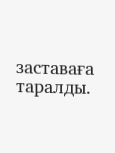заставаға таралды.